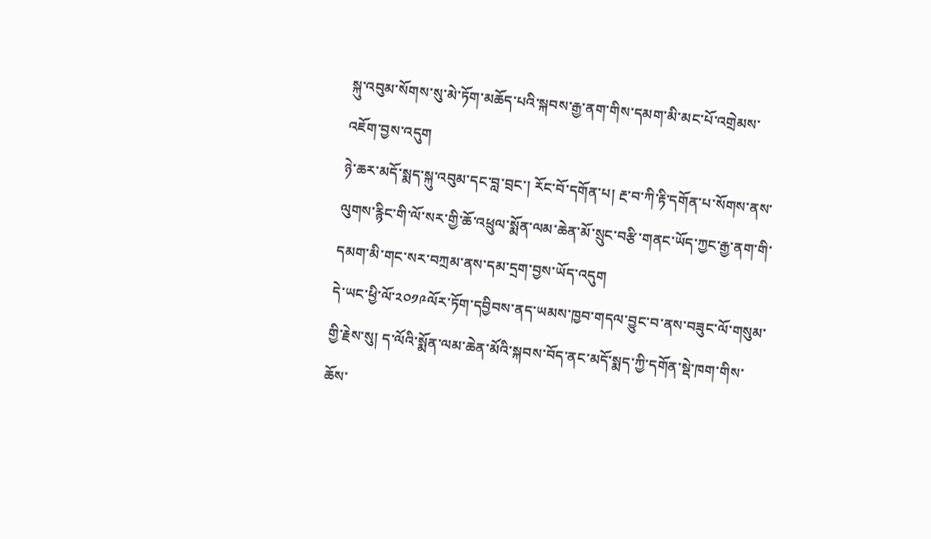སྐུ་འབུམ་སོགས་སུ་མེ་ཏོག་མཆོད་པའི་སྐབས་རྒྱ་ནག་གིས་དམག་མི་མང་པོ་འགྲེམས་འཇོག་བྱས་འདུག
ཉེ་ཆར་མདོ་སྨད་སྐུ་འབུམ་དང་བླ་བྲང་། རོང་བོ་དགོན་པ། རྔ་བ་ཀི་རྟི་དགོན་པ་སོགས་ནས་ལུགས་རྙིང་གི་ལོ་སར་གྱི་ཆོ་འཕྲུལ་སྨོན་ལམ་ཆེན་མོ་སྲུང་བརྩི་གནང་ཡོད་ཀྱང་རྒྱ་ནག་གི་དམག་མི་གང་སར་བཀྲམ་ནས་དམ་དྲག་བྱས་ཡོད་འདུག
དེ་ཡང་ཕྱི་ལོ་༢༠༡༩ལོར་ཏོག་དབྱིབས་ནད་ཡམས་ཁྱབ་གདལ་བྱུང་བ་ནས་བཟུང་ལོ་གསུམ་གྱི་རྗེས་སུ། ད་ལོའི་སྨོན་ལམ་ཆེན་མོའི་སྐབས་བོད་ནང་མདོ་སྨད་ཀྱི་དགོན་སྡེ་ཁག་གིས་ཆོས་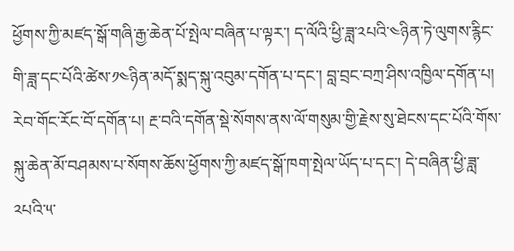ཕྱོགས་ཀྱི་མཛད་སྒོ་གཞི་རྒྱ་ཆེན་པོ་སྤེལ་བཞིན་པ་ལྟར་། ད་ལོའི་ཕྱི་ཟླ་༢པའི་༤ཉིན་ཏེ་ལུགས་རྙིང་གི་ཟླ་དང་པོའི་ཚེས་༡༤ཉིན་མདོ་སྨད་སྐུ་འབུམ་དགོན་པ་དང་། བླ་བྲང་བཀྲ་ཤིས་འཁྱིལ་དགོན་པ། རེབ་གོང་རོང་བོ་དགོན་པ། རྔ་བའི་དགོན་སྡེ་སོགས་ནས་ལོ་གསུམ་གྱི་རྗེས་སུ་ཐེངས་དང་པོའི་གོས་སྐུ་ཆེན་མོ་བཤམས་པ་སོགས་ཆོས་ཕྱོགས་ཀྱི་མཛད་སྒོ་ཁག་སྤེལ་ཡོད་པ་དང་། དེ་བཞིན་ཕྱི་ཟླ་༢པའི་༥་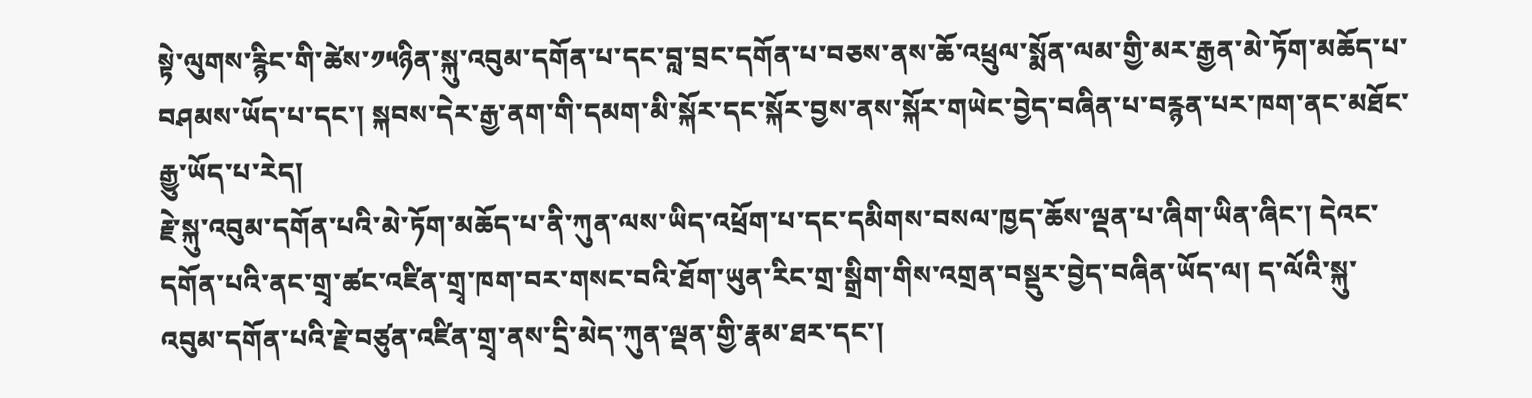སྟེ་ལུགས་རྙིང་གི་ཚེས་༡༥ཉིན་སྐུ་འབུམ་དགོན་པ་དང་བླ་བྲང་དགོན་པ་བཅས་ནས་ཆོ་འཕྲུལ་སྨོན་ལམ་གྱི་མར་རྒྱན་མེ་ཏོག་མཆོད་པ་བཤམས་ཡོད་པ་དང་། སྐབས་དེར་རྒྱ་ནག་གི་དམག་མི་སྐོར་དང་སྐོར་བྱས་ནས་སྐོར་གཡེང་བྱེད་བཞིན་པ་བརྙན་པར་ཁག་ནང་མཐོང་རྒྱུ་ཡོད་པ་རེད།
རྗེ་སྐུ་འབུམ་དགོན་པའི་མེ་ཏོག་མཆོད་པ་ནི་ཀུན་ལས་ཡིད་འཕྲོག་པ་དང་དམིགས་བསལ་ཁྱད་ཆོས་ལྡན་པ་ཞིག་ཡིན་ཞིང་། དེའང་དགོན་པའི་ནང་གྲྭ་ཚང་འཛིན་གྲྭ་ཁག་བར་གསང་བའི་ཐོག་ཡུན་རིང་གྲ་སྒྲིག་གིས་འགྲན་བསྡུར་བྱེད་བཞིན་ཡོད་ལ། ད་ལོའི་སྐུ་འབུམ་དགོན་པའི་རྗེ་བཙུན་འཛིན་གྲྭ་ནས་དྲི་མེད་ཀུན་ལྡན་གྱི་རྣམ་ཐར་དང་།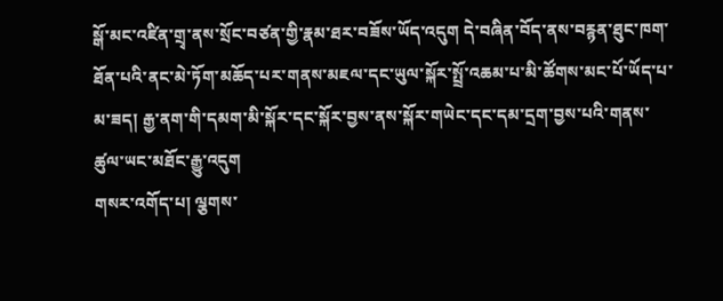སྒོ་མང་འཛིན་གྲྭ་ནས་སྲོང་བཙན་གྱི་རྣམ་ཐར་བཟོས་ཡོད་འདུག དེ་བཞིན་བོད་ནས་བརྙན་ཐུང་ཁག་ཐོན་པའི་ནང་མེ་ཏོག་མཆོད་པར་གནས་མཇལ་དང་ཡུལ་སྐོར་སྤྲོ་འཆམ་པ་མི་ཚོགས་མང་པོ་ཡོད་པ་མ་ཟད། རྒྱ་ནག་གི་དམག་མི་སྐོར་དང་སྐོར་བྱས་ནས་སྐོར་གཡེང་དང་དམ་དྲག་བྱས་པའི་གནས་ཚུལ་ཡང་མཐོང་རྒྱུ་འདུག
གསར་འགོད་པ། ལྕགས་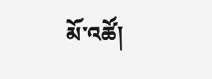མོ་འཚོ།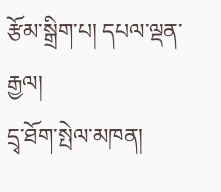རྩོམ་སྒྲིག་པ། དཔལ་ལྡན་རྒྱལ།
དྲྭ་ཐོག་སྤེལ་མཁན།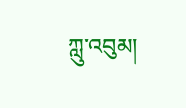ཀླུ་འབུམ།